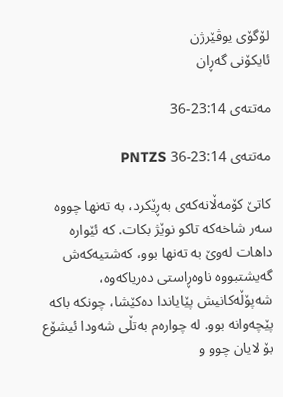لۆگۆی یوڤێرژن
ئایکۆنی گەڕان

مه‌تته‌ی 23:14-36

مه‌تته‌ی 23:14-36 PNTZS

كاتێ كۆمه‌ڵانه‌كه‌ی به‌ڕێكرد، به‌ ته‌نها چووه‌ سه‌ر شاخه‌كه‌ تاكو نوێژ بكات. كه‌ ئێواره‌ داهات له‌وێ به‌ ته‌نها بوو، كه‌شتیه‌كه‌ش گه‌یشتبووه‌ ناوه‌ڕاستی ده‌ریاكه‌وه‌، شه‌پۆڵه‌كانیش پێایاندا ده‌كێشا، چونكه‌ باكه‌ پێچه‌وانه‌ بوو. له‌ چواره‌م به‌تڵی شه‌ودا ئیشۆع بۆ لایان چوو و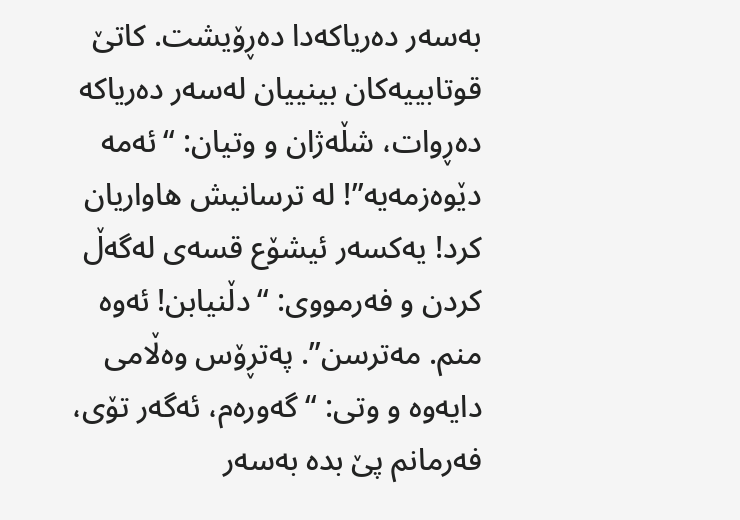به‌سه‌ر ده‌ریاكه‌دا ده‌ڕۆیشت. كاتێ قوتابییه‌كان بینییان له‌سه‌ر ده‌ریاكه‌ ده‌ڕوات، شڵه‌ژان و وتیان: “ئه‌مه‌ دێوه‌زمه‌یه‌”! له‌ ترسانیش هاواریان كرد! یه‌كسه‌ر ئیشۆع قسه‌ی له‌گه‌ڵ كردن و فه‌رمووی: “دڵنیابن! ئه‌وه‌ منم. مه‌ترسن”. په‌تڕۆس وه‌ڵامی دایه‌وه‌ و وتی: “گه‌وره‌م، ئه‌گه‌ر تۆی، فه‌رمانم پێ بده‌ به‌سه‌ر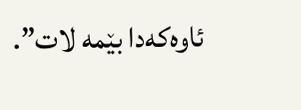ئاوه‌كه‌دا بێمه‌ لات”.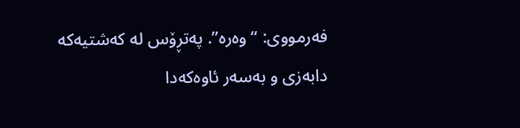فه‌رمووی: “وه‌ره‌”. په‌تڕۆس له‌ كه‌شتیه‌كه‌ دابه‌زی و به‌سه‌ر ئاوه‌كه‌دا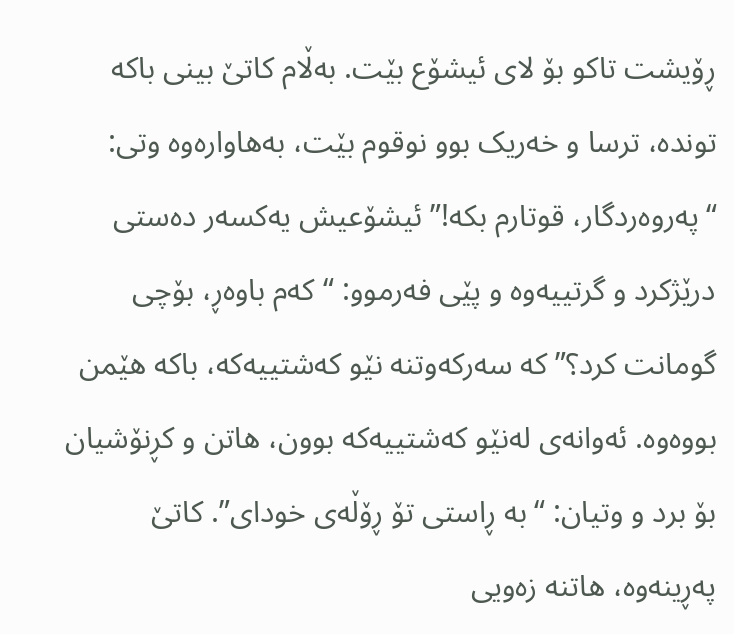ڕۆیشت تاكو بۆ لای ئیشۆع بێت. به‌ڵام كاتێ بینی باكه‌ تونده‌، ترسا و خه‌ریک بوو نوقوم بێت، به‌هاواره‌وه‌ وتی: “په‌روه‌ردگار، قوتارم بكه‌!” ئیشۆعیش یه‌كسه‌ر ده‌ستی درێژكرد و گرتییه‌وه‌ و پێی فه‌رموو: “كه‌م باوه‌ڕ، بۆچی گومانت كرد؟” كه‌ سه‌ركه‌وتنه‌ نێو كه‌شتییه‌كه‌، باكه‌ هێمن بووه‌وه‌. ئه‌وانه‌ی له‌نێو كه‌شتییه‌كه‌ بوون، هاتن و كڕنۆشیان بۆ برد و وتیان: “به‌ ڕاستی تۆ ڕۆڵه‌ی خودای”. كاتێ په‌ڕینه‌وه‌، هاتنه‌ زه‌ویی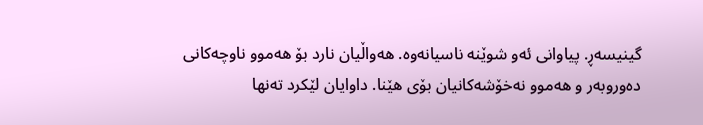گینیسه‌ڕ. پیاوانی ئه‌و شوێنه‌ ناسیانه‌وه‌. هه‌واڵیان نارد بۆ هه‌موو ناوچه‌كانی ده‌وروبه‌ر و هه‌موو نه‌خۆشه‌كانیان بۆی هێنا. داوایان لێكرد ته‌نها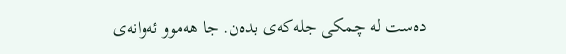ده‌ست له‌ چمكی جله‌كه‌ی بده‌ن. جا هه‌موو ئه‌وانه‌ی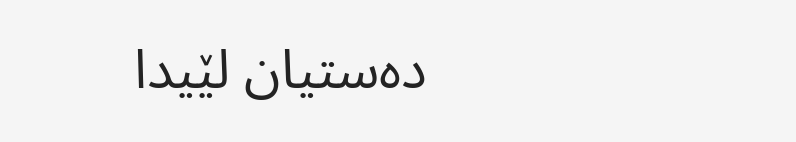ده‌ستیان لێیدا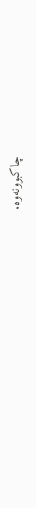چاكبوونه‌وه‌.